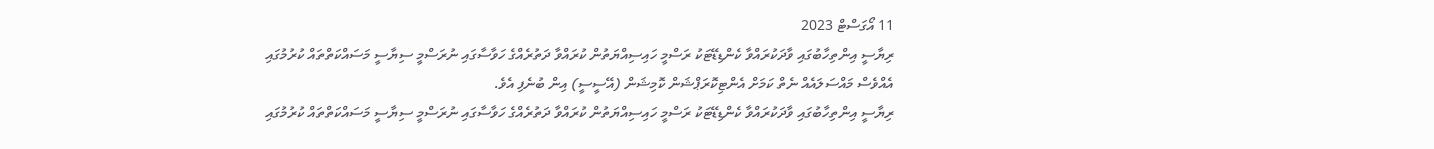11 އޯގަސްޓް 2023
ރިޔާސީ އިންތިހާބުގައި ވާދަކުރައްވާ ކެންޑިޑޭޓަކު ރަސްމީ ހައިސިއްޔަތުން ކުރައްވާ ދަތުރެއްގެ ހަވާސާގައި ނުރަސްމީ ސިޔާސީ މަސައްކަތްތައް ކުރުމުގައި އެއްވެސް މައްސަލައެއް ނެތް ކަމަށް އެންޓިކޮރަޕްޝަން ކޮމިޝަން (އޭސީސީ) އިން ބުނެފި އެވެ.
ރިޔާސީ އިންތިހާބުގައި ވާދަކުރައްވާ ކެންޑިޑޭޓަކު ރަސްމީ ހައިސިއްޔަތުން ކުރައްވާ ދަތުރެއްގެ ހަވާސާގައި ނުރަސްމީ ސިޔާސީ މަސައްކަތްތައް ކުރުމުގައި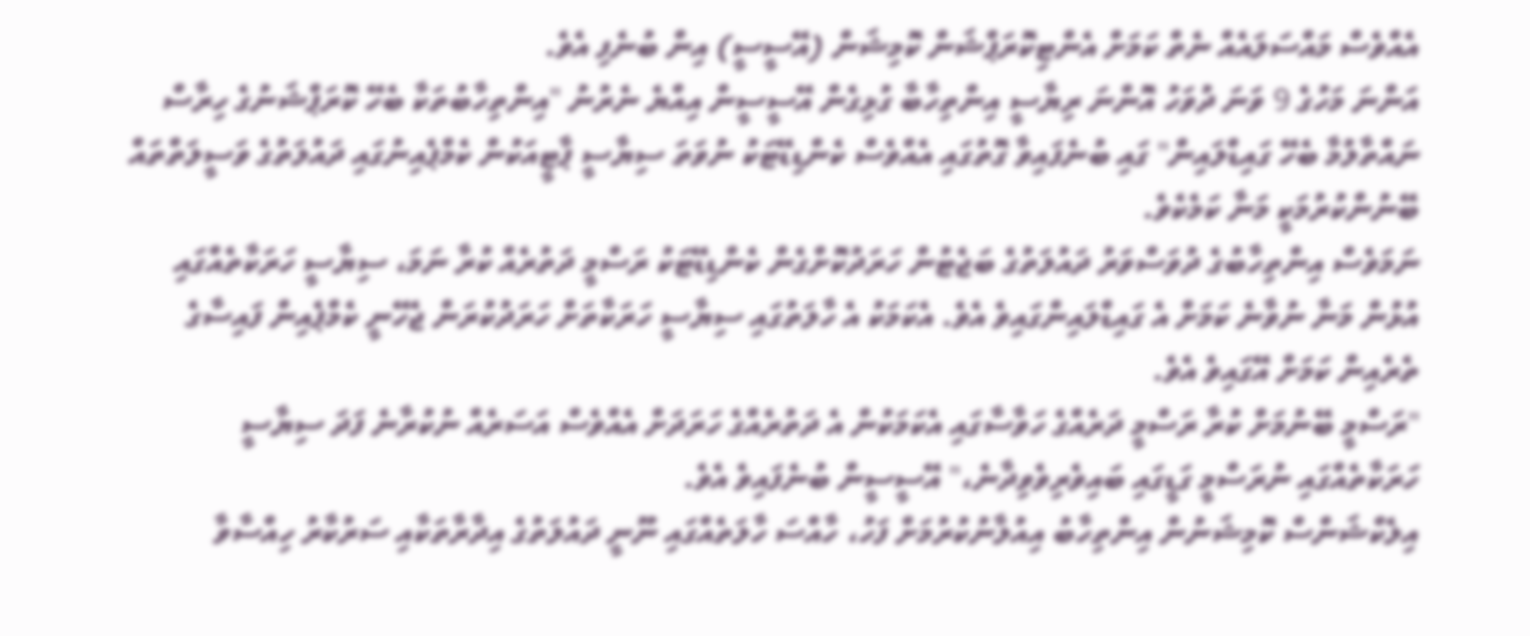އެއްވެސް މައްސަލައެއް ނެތް ކަމަށް އެންޓިކޮރަޕްޝަން ކޮމިޝަން (އޭސީސީ) އިން ބުނެފި އެވެ.
އަންނަ މަހުގެ 9 ވަނަ ދުވަހު އޮންނަ ރިޔާސީ އިންތިހާބާ ގުޅިގެން އޭސީސީން އިއްޔެ ނެރުނު "އިންތިހާބުތަކާ ބެހޭ ކޮރަޕްޝަނުގެ ހިރާސް ނައްތާލުމާ ބެހޭ ގައިޑްލައިން" ގައި ބުނެފައިވާ ގޮތުގައި އެއްވެސް ކެންޑިޑޭޓަކު ނުވަތަ ސިޔާސީ ޕާޓީއަކުން ކެމްޕެއިނުގައި ދައުލަތުގެ ވަސީލަތްތައް ބޭނުންކުރުމަކީ މަނާ ކަމެކެވެ.
ނަމަވެސް އިންތިހާބުގެ ދުވަސްވަރު ދައުލަތުގެ ބަޖެޓުން ހަރަދުކޮށްގެން ކެންޑިޑޭޓަކު ރަސްމީ ދަތުރެއް ކުރާ ނަމަ، ސިޔާސީ ހަރަކާތެއްގައި އުޅުން މަނާ ނުވާނެ ކަމަށް އެ ގައިޑްލައިންގައިވެ އެވެ. އެކަމަކު އެ ހާލަތުގައި ސިޔާސީ ހަރަކާތަށް ހަރަދުކުރަން ޖެހޭނީ ކެމްޕެއިން ފައިސާގެ ތެރެއިން ކަމަށް އޭގައިވެ އެވެ.
"ރަސްމީ ބޭނުމަށް ކުރާ ރަސްމީ ދަރެއްގެ ހަވާސާގައި އެކަމަކުން އެ ދަތުރެއްގެ ހަރަދަށް އެއްވެސް އަސަރެއް ނުކުރާނެ ފަދަ ސިޔާސީ ހަރަކާތެއްގައި ނުރަސްމީ ގަޑީގައި ބައިވެރިވެވިދާނެ،" އޭސީސީން ބުނެފައިވެ އެވެ.
އިލެކްޝަންސް ކޮމިޝަނުން އިންތިހާބު އިއުލާނުކުރުމަށް ފަހު، ހާއްސަ ހާލަތެއްގައި ނޫނީ ދައުލަތުގެ އިދާރާތަކާއި ސަރުކާރު ހިއްސާވާ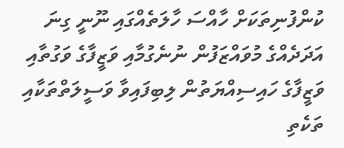ކުންފުނިތަކަށް ހާއްސަ ހާލަތެއްގައި ނޫނީ ގިނަ އަދަދެއްގެ މުވައްޒަފުން ނުނެގުމާއި ވަޒީފާގެ ވަގުތާއި ވަޒީފާގެ ހައިސިއްޔަތުން ލިބިފައިވާ ވަސީލަތްތަކާއި ތަކެތި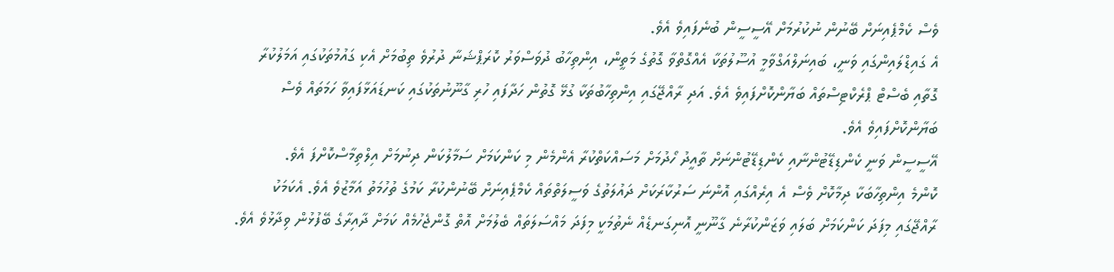ވެސް ކެމްޕެއިނަށް ބޭނުން ނުކުރުމަށް އޭސީސީން ބުނެފައިވެ އެވެ.
އެ ގައިޑްލައިންގައި ވަނީ، ބައިނަލްއަގްވާމީ އުސޫލުތަކާ އެއްގޮތްވާ ގޮތުގެ މަތީން، އިންތިހާބު ދުވަސްވަރު ކޮރަޕްޝަނާ ދުރުވެ ތިބުމަށް އެކި ގައުމުތަކުގައި އަމަލުކުރާ ގޮތާއި ބެސްޓް ޕްރެކްޓިސްތައް ބަޔާންކޮށްފައިވެ އެވެ. އަދި ރާއްޖޭގައި އިންތިހާބުތަކާ ގުޅޭ ގޮތުން ހަދާފައި ހުރި ގާނޫނުތަކުގައި ކަނޑައަޅާފައިވާ ހަމަތައް ވެސް ބަޔާންކޮށްފައިވެ އެވެ.
އޭސީސީން ވަނީ ކެންޑިޑޭޓުންނާއި ކެންޑިޑޭޓުންނަށް ތާއީދު ހޯދުމަށް މަސައްކަތްކުރާ އެންމެން މި ކަންކަމަށް ސަމާލުކަން ދިނުމަށް އިލްތިމާސްކޮށްފަ އެވެ.
ކޮންމެ އިންތިހާބަކާ ދިމާކޮށް ވެސް އެ އިރެއްގައި އޮންނަ ސަރުކާރަކަށް ދައުލަތުގެ ވަސީލަތްތައް ކެމްޕެއިނަށް ބޭނުންކުރާ ކަމުގެ ތުހުމަތު އަމާޒުވެ އެވެ. އެކަމަކު ރާއްޖޭގައި މިފަދަ ކަންކަމަށް ބަލައި ވަޒަންކުރާނެ ގާނޫނީ އޮނިގަނޑެއް ނެތުމަކީ މިފަދަ މައްސަލަތައް ބެލުމަށް އޮތް ގޮންޖެހުމެއް ކަމަށް ދާއިރާގެ ބޭފުޅުން ވިދާޅުވެ އެވެ.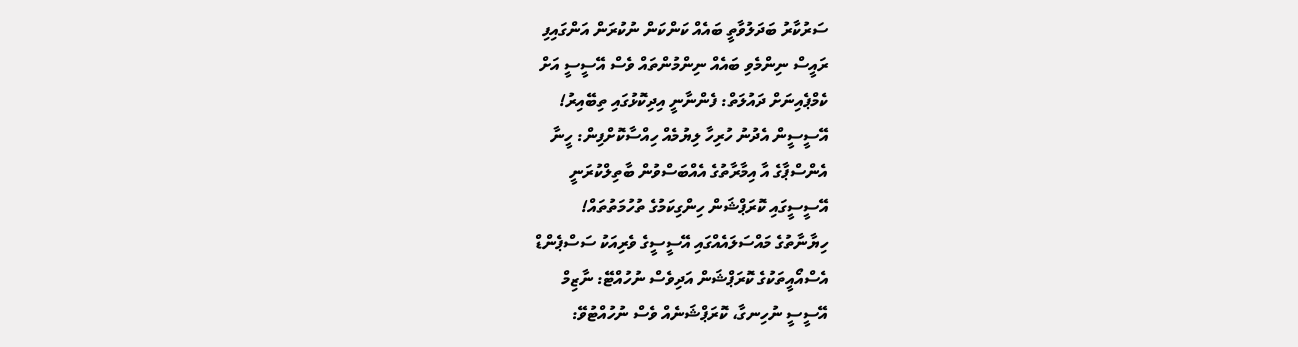ސަރުކާރު ބަދަލުވާތީ ބައެއް ކަންކަން ނުކުރަން އަންގައިފި
ރައީސް ނިންމެވި ބައެއް ނިންމުންތައް ވެސް އޭސީސީ އަށް
ކެމްޕެއިނަށް ދައުލަތް: ފެންނާނީ އިދިކޮޅުގައި ތިބޭއިރު!
އޭސީސީން އެދުނު ހުރިހާ ލިޔުމެއް ހިއްސާކޮށްފިން: ހީނާ
އެންސްޕާގެ އާ އިމާރާތުގެ އެއްބަސްވުން ބާތިލްކުރަނީ
އޭސީސީގައި ކޮރަޕްޝަން ހިންގިކަމުގެ ތުހުމަތުތައް!
ހިޔާނާތުގެ މައްސަލައެއްގައި އޭސީސީގެ ވެރިއަކު ސަސްޕެންޑް
އެސްއޯއީތަކުގެ ކޮރަޕްޝަން އަދިވެސް ނުހުއްޓޭ: ނާޒިމް
އޭސީސީ ނުހިނގާ، ކޮރަޕްޝަނެއް ވެސް ނުހުއްޓުވޭ: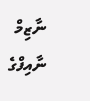ނާޒިމް
ނާއިފްގެ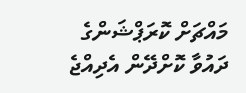މައްޗަށް ކޮރަޕްޝަންގެ ދައުވާ ކޮށްދޭން އެދިއްޖެ